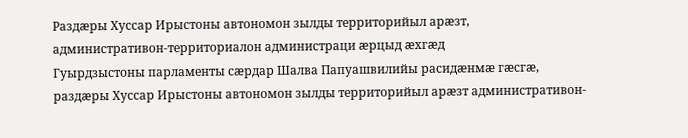Раздæры Хуссар Ирыстоны автономон зылды территорийыл арæзт, административон-территориалон администраци æрцыд æхгæд
Гуырдзыстоны парламенты сæрдар Шалва Папуашвилийы расидæнмæ гæсгæ, раздæры Хуссар Ирыстоны автономон зылды территорийыл арæзт административон-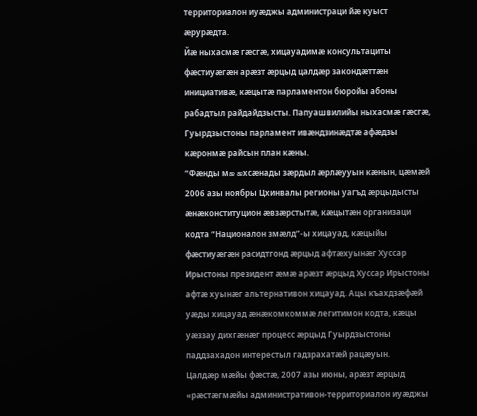территориалон иуæджы администраци йæ куыст æрурæдта.
Йæ ныхасмæ гæсгæ, хицауадимæ консультациты фæстиуæгæн арæзт æрцыд цалдæр закондæттæн инициативæ, кæцытæ парламентон бюройы абоны рабадтыл райдайдзысты. Папуашвилийы ныхасмæ гæсгæ, Гуырдзыстоны парламент ивæндзинæдтæ афæдзы кæронмæ райсын план кæны.
“Фæнды мæ æхсæнады зæрдыл æрлæууын кæнын, цæмæй 2006 азы ноябры Цхинвалы регионы уагъд æрцыдысты æнæконституцион æвзæрстытæ, кæцытæн организаци кодта “Националон змæлд”-ы хицауад, кæцыйы фæстиуæгæн расидтгонд æрцыд афтæхуынæг Хуссар Ирыстоны президент æмæ арæзт æрцыд Хуссар Ирыстоны афтæ хуынæг альтернативон хицауад. Ацы къахдзæфæй уæды хицауад æнæкомкоммæ легитимон кодта, кæцы уæззау дихгæнæг процесс æрцыд Гуырдзыстоны паддзахадон интерестыл гадзрахатæй рацæуын.
Цалдæр мæйы фæстæ, 2007 азы июны, арæзт æрцыд «рæстæгмæйы административон-территориалон иуæджы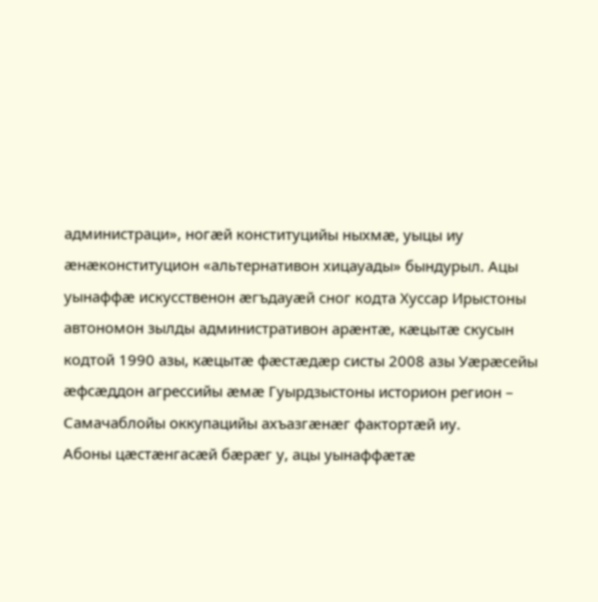администраци», ногæй конституцийы ныхмæ, уыцы иу æнæконституцион «альтернативон хицауады» бындурыл. Ацы уынаффæ искусственон æгъдауæй сног кодта Хуссар Ирыстоны автономон зылды административон арæнтæ, кæцытæ скусын кодтой 1990 азы, кæцытæ фæстæдæр систы 2008 азы Уæрæсейы æфсæддон агрессийы æмæ Гуырдзыстоны историон регион – Самачаблойы оккупацийы ахъазгæнæг фактортæй иу.
Абоны цæстæнгасæй бæрæг у, ацы уынаффæтæ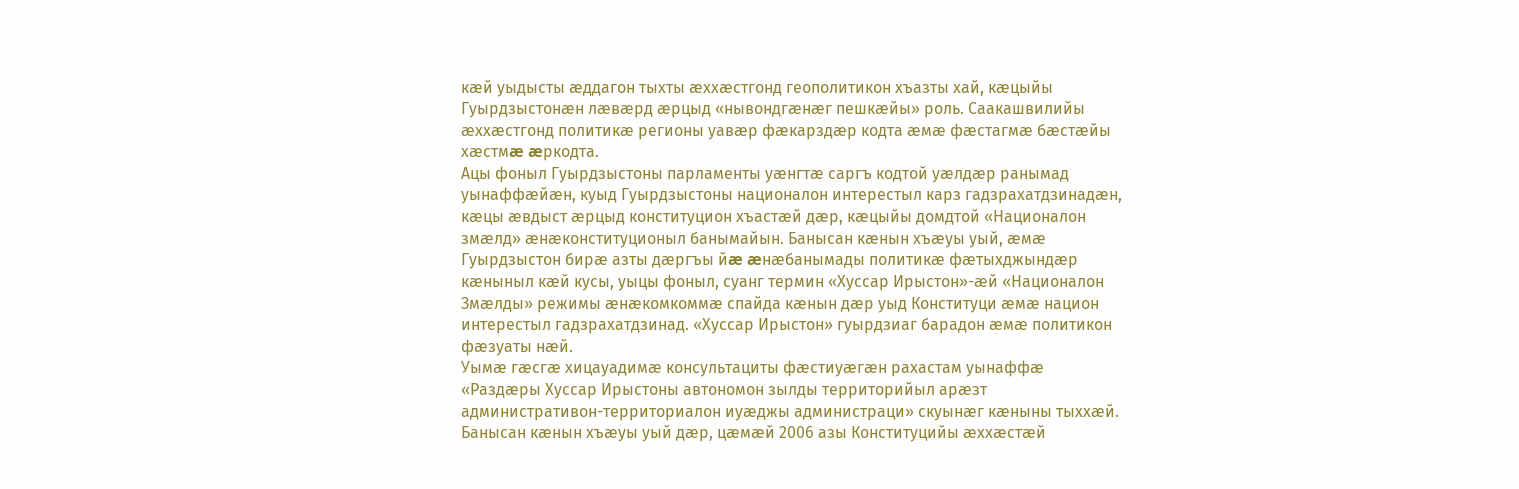кæй уыдысты æддагон тыхты æххæстгонд геополитикон хъазты хай, кæцыйы Гуырдзыстонæн лæвæрд æрцыд «нывондгæнæг пешкæйы» роль. Саакашвилийы æххæстгонд политикæ регионы уавæр фæкарздæр кодта æмæ фæстагмæ бæстæйы хæстмæ æркодта.
Ацы фоныл Гуырдзыстоны парламенты уæнгтæ саргъ кодтой уæлдæр ранымад уынаффæйæн, куыд Гуырдзыстоны националон интерестыл карз гадзрахатдзинадæн, кæцы æвдыст æрцыд конституцион хъастæй дæр, кæцыйы домдтой «Националон змæлд» æнæконституционыл банымайын. Банысан кæнын хъæуы уый, æмæ Гуырдзыстон бирæ азты дæргъы йæ æнæбанымады политикæ фæтыхджындæр кæныныл кæй кусы, уыцы фоныл, суанг термин «Хуссар Ирыстон»-æй «Националон Змæлды» режимы æнæкомкоммæ спайда кæнын дæр уыд Конституци æмæ национ интерестыл гадзрахатдзинад. «Хуссар Ирыстон» гуырдзиаг барадон æмæ политикон фæзуаты нæй.
Уымæ гæсгæ хицауадимæ консультациты фæстиуæгæн рахастам уынаффæ «Раздæры Хуссар Ирыстоны автономон зылды территорийыл арæзт административон-территориалон иуæджы администраци» скуынæг кæныны тыххæй.
Банысан кæнын хъæуы уый дæр, цæмæй 2006 азы Конституцийы æххæстæй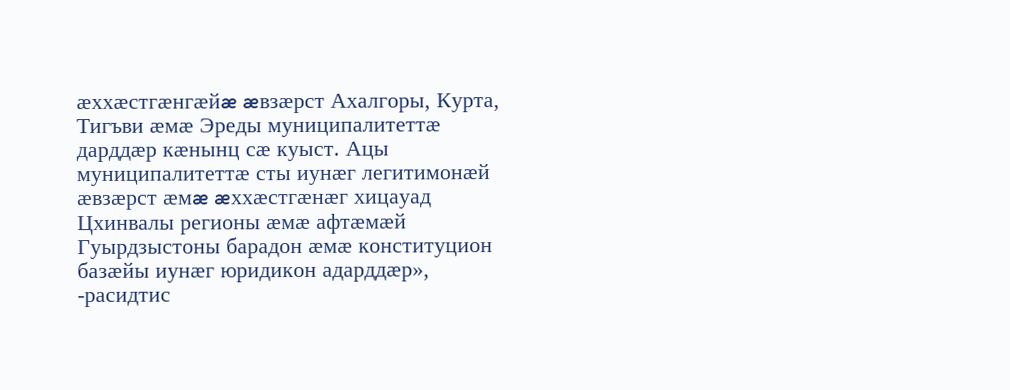æххæстгæнгæйæ æвзæрст Ахалгоры, Курта, Тигъви æмæ Эреды муниципалитеттæ дарддæр кæнынц сæ куыст. Ацы муниципалитеттæ сты иунæг легитимонæй æвзæрст æмæ æххæстгæнæг хицауад Цхинвалы регионы æмæ афтæмæй Гуырдзыстоны барадон æмæ конституцион базæйы иунæг юридикон адарддæр», -расидтис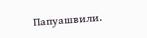Папуашвили.